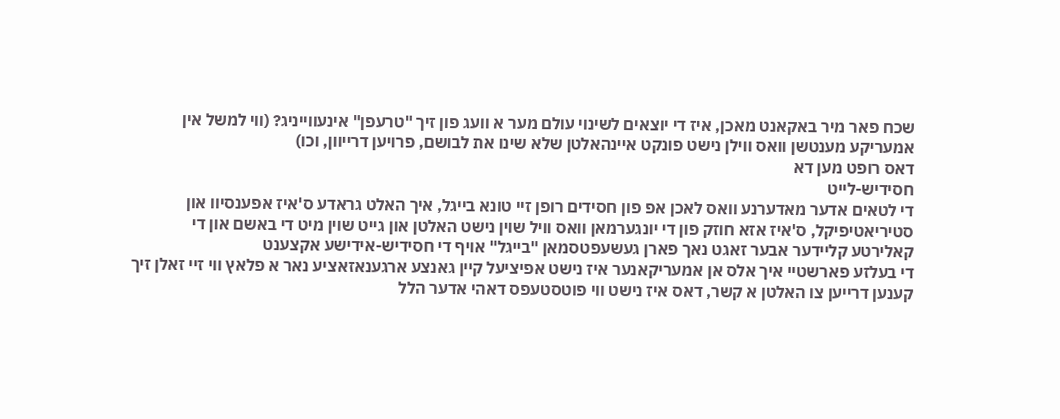שכח פאר מיר באקאנט מאכן, איז די יוצאים לשינוי עולם מער א וועג פון זיך "טרעפן" אינעווייניג? (ווי למשל אין אמעריקע מענטשן וואס ווילן נישט פונקט איינהאלטן שלא שינו את לבושם, פרויען דרייוון, וכו)
דאס רופט מען דא
חסידיש-לייט
די לטאים אדער מאדערנע וואס לאכן אפ פון חסידים רופן זיי טונא בייגל, איך האלט גראדע ס'איז אפענסיוו און סטיריאטיפיקל, ס'איז אזא חוזק פון די יונגערמאן וואס וויל שוין נישט האלטן און גייט שוין מיט די באשם און די קאלירטע קליידער אבער זאגט נאך פארן געשעפטסמאן "בייגל" אויף די חסידיש-אידישע אקצענט
די בעלזע פארשטיי איך אלס אן אמעריקאנער איז נישט אפיציעל קיין גאנצע ארגענאזאציע נאר א פלאץ ווי זיי זאלן זיך קענען דרייען צו האלטן א קשר, דאס איז נישט ווי פוטסטעפס דאהי אדער הלל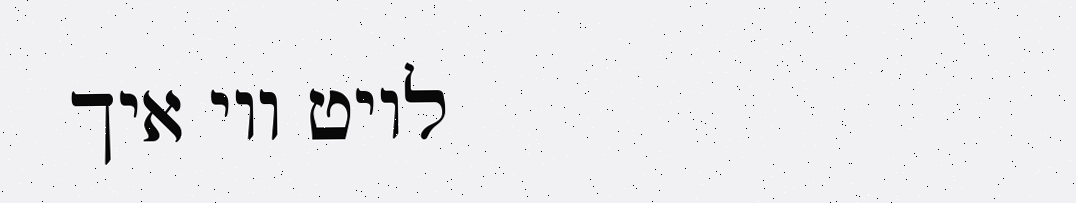לויט ווי איך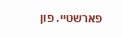פארשטיי. פון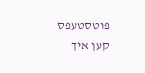פוטסטעפס קען איך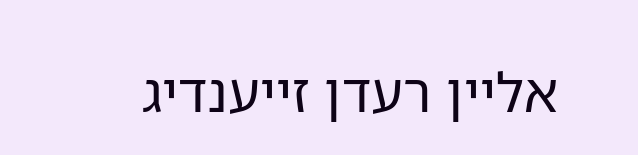אליין רעדן זייענדיג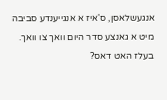אנגעשלאסן, ס'איז א אנגייענדע סביבה מיט א גאנצע סדר היום וואך צו וואך.
בעלז האט דאס?